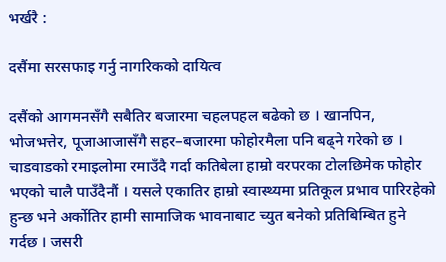भर्खरै :

दसैंमा सरसफाइ गर्नु नागरिकको दायित्व

दसैंको आगमनसँगै सबैतिर बजारमा चहलपहल बढेको छ । खानपिन, भोजभत्तेर, पूजाआजासँगै सहर–बजारमा फोहोरमैला पनि बढ्ने गरेको छ । चाडवाडको रमाइलोमा रमाउँदै गर्दा कतिबेला हाम्रो वरपरका टोलछिमेक फोहोर भएको चालै पाउँदैनौं । यसले एकातिर हाम्रो स्वास्थ्यमा प्रतिकूल प्रभाव पारिरहेको हुन्छ भने अर्कोतिर हामी सामाजिक भावनाबाट च्युत बनेको प्रतिबिम्बित हुने गर्दछ । जसरी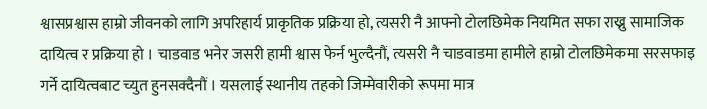श्वासप्रश्वास हाम्रो जीवनको लागि अपरिहार्य प्राकृतिक प्रक्रिया हो, त्यसरी नै आफ्नो टोलछिमेक नियमित सफा राख्नु सामाजिक दायित्व र प्रक्रिया हो । चाडवाड भनेर जसरी हामी श्वास फेर्न भुल्दैनौं, त्यसरी नै चाडवाडमा हामीले हाम्रो टोलछिमेकमा सरसफाइ गर्ने दायित्वबाट च्युत हुनसक्दैनौं । यसलाई स्थानीय तहको जिम्मेवारीको रूपमा मात्र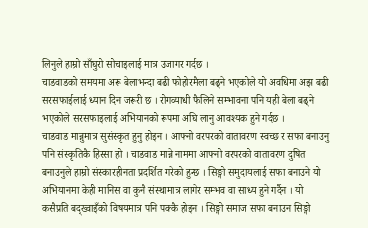लिनुले हाम्रो साँघुरो सोचाइलाई मात्र उजागर गर्दछ ।
चाडवाडको समयमा अरू बेलाभन्दा बढी फोहोरमैला बढ्ने भएकोले यो अवधिमा अझ बढी सरसफाईलाई ध्यान दिन जरूरी छ । रोगव्याधी फैलिने सम्भावना पनि यही बेला बढ्ने भएकोले सरसफाइलाई अभियानको रूपमा अघि लानु आवश्यक हुने गर्दछ ।
चाडवाड मान्नुमात्र सुसंस्कृत हुनु होइन । आफ्नो वरपरको वातावरण स्वच्छ र सफा बनाउनु पनि संस्कृतिकै हिस्सा हो । चाडवाड मान्ने नाममा आफ्नो वरपरको वातावरण दुषित बनाउनुले हाम्रो संस्कारहीनता प्रदर्शित गरेको हुन्छ । सिङ्गो समुदायलाई सफा बनाउने यो अभियानमा केही मानिस वा कुनै संस्थामात्र लागेर सम्भव वा साध्य हुने गर्दैन । यो कसैप्रति बद्ख्वाइँको विषयमात्र पनि पक्कै होइन । सिङ्गो समाज सफा बनाउन सिङ्गो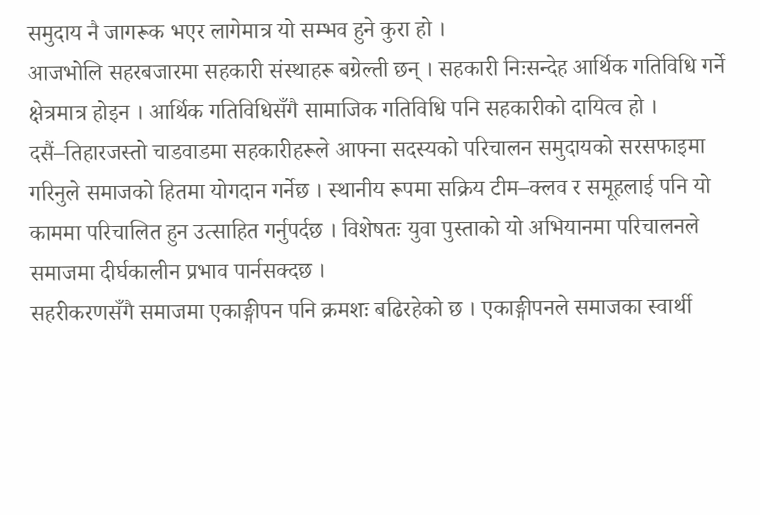समुदाय नै जागरूक भएर लागेमात्र यो सम्भव हुने कुरा हो ।
आजभोलि सहरबजारमा सहकारी संस्थाहरू बग्रेल्ती छन् । सहकारी निःसन्देह आर्थिक गतिविधि गर्ने क्षेत्रमात्र होइन । आर्थिक गतिविधिसँगै सामाजिक गतिविधि पनि सहकारीको दायित्व हो । दसैं–तिहारजस्तो चाडवाडमा सहकारीहरूले आफ्ना सदस्यको परिचालन समुदायको सरसफाइमा गरिनुले समाजको हितमा योगदान गर्नेछ । स्थानीय रूपमा सक्रिय टीम–क्लव र समूहलाई पनि यो काममा परिचालित हुन उत्साहित गर्नुपर्दछ । विशेषतः युवा पुस्ताको यो अभियानमा परिचालनले समाजमा दीर्घकालीन प्रभाव पार्नसक्दछ ।
सहरीकरणसँगै समाजमा एकाङ्गीपन पनि क्रमशः बढिरहेको छ । एकाङ्गीपनले समाजका स्वार्थी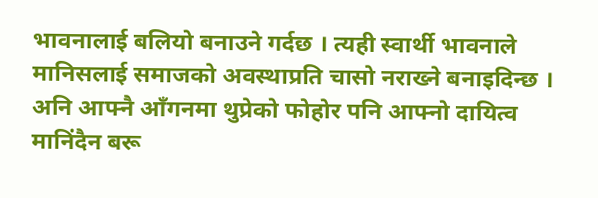भावनालाई बलियो बनाउने गर्दछ । त्यही स्वार्थी भावनाले मानिसलाई समाजको अवस्थाप्रति चासो नराख्ने बनाइदिन्छ । अनि आफ्नै आँगनमा थुप्रेको फोहोर पनि आफ्नो दायित्व मानिंदैन बरू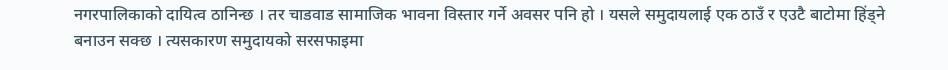नगरपालिकाको दायित्व ठानिन्छ । तर चाडवाड सामाजिक भावना विस्तार गर्ने अवसर पनि हो । यसले समुदायलाई एक ठाउँ र एउटै बाटोमा हिंड्ने बनाउन सक्छ । त्यसकारण समुदायको सरसफाइमा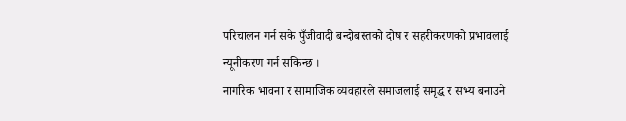परिचालन गर्न सके पुँजीवादी बन्दोबस्तको दोष र सहरीकरणको प्रभावलाई न्यूनीकरण गर्न सकिन्छ ।
नागरिक भावना र सामाजिक व्यवहारले समाजलाई समृद्ध र सभ्य बनाउने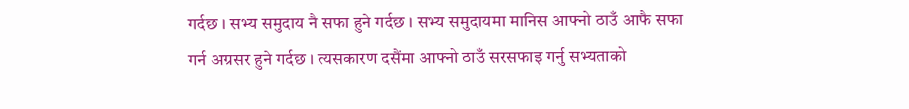गर्दछ । सभ्य समुदाय नै सफा हुने गर्दछ । सभ्य समुदायमा मानिस आफ्नो ठाउँ आफै सफा गर्न अग्रसर हुने गर्दछ । त्यसकारण दसैंमा आफ्नो ठाउँ सरसफाइ गर्नु सभ्यताको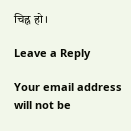चिह्न हो ।

Leave a Reply

Your email address will not be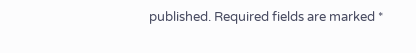published. Required fields are marked *